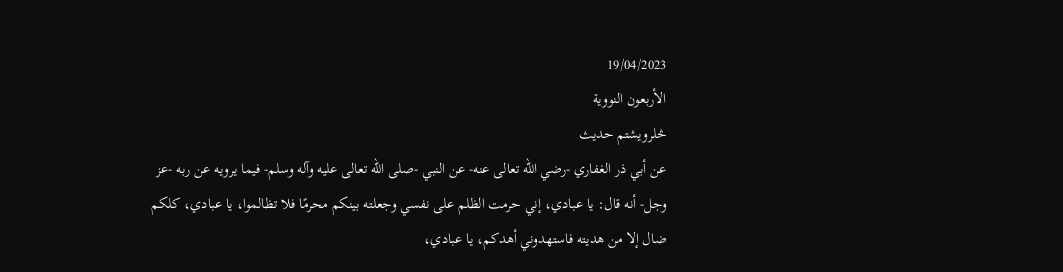19/04/2023
الأربعون النوویة
څلرویشتم حدیث
عن أبي ذر الغفاري -رضي الله تعالى عنه- عن النبي -صلى الله تعالى عليه وآله وسلم- فيما يرويه عن ربه -عز وجل- أنه قال: يا عبادي، إني حرمت الظلم على نفسي وجعلته بينكم محرمًا فلا تظالموا، يا عبادي، كلكم ضال إلا من هديته فاستهدوني أهدكم، يا عبادي،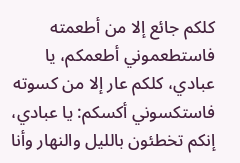كلكم جائع إلا من أطعمته فاستطعموني أطعمكم، يا عبادي، كلكم عار إلا من كسوته فاستكسوني أكسكم: يا عبادي، إنكم تخطئون بالليل والنهار وأنا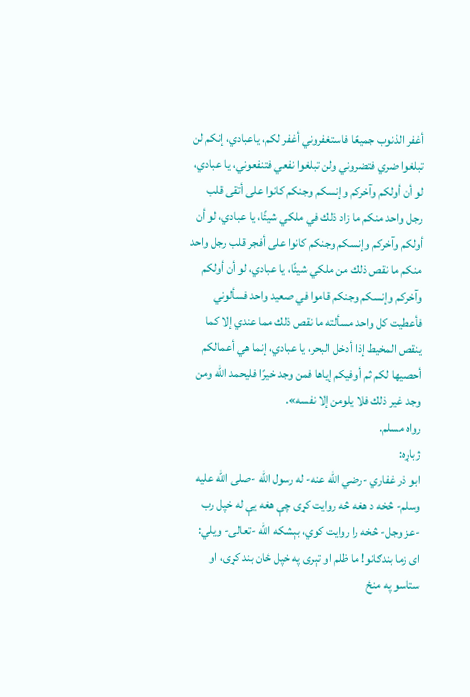أغفر الذنوب جميعًا فاستغفروني أغفر لكم، ياعبادي، إنكم لن تبلغوا ضري فتضروني ولن تبلغوا نفعي فتنفعوني، يا عبادي، لو أن أولكم وآخركم وإنسكم وجنكم كانوا على أتقى قلب رجل واحد منكم ما زاد ذلك في ملكي شيئًا، يا عبادي، لو أن أولكم وآخركم وإنسكم وجنكم كانوا على أفجر قلب رجل واحد منكم ما نقص ذلك من ملكي شيئًا، يا عبادي، لو أن أولكم وآخركم وإنسكم وجنكم قاموا في صعيد واحد فسألوني فأعطيت كل واحد مسألته ما نقص ذلك مما عندي إلا كما ينقص المخيط إذا أدخل البحر، يا عبادي، إنما هي أعمالكم أحصيها لكم ثم أوفيكم إياها فمن وجد خيرًا فليحمد الله ومن وجد غير ذلك فلا يلومن إلا نفسه».
رواه مسلم.
ژباړه:
ابو ذر غفاري -رضي الله عنه- له رسول الله -صلی الله علیه وسلم- څخه د هغه څه روایت کړی چې هغه یې له خپل رب -عز وجل- څخه را روایت کوي، بېشکه الله -تعالی- ویلي: ای زما بندګانو! ما ظلم او تېری په خپل ځان بند کړی، او ستاسو په منځ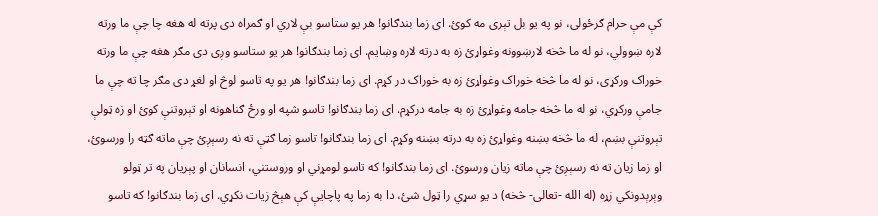کې مې حرام ګرځولی، نو په یو بل تېری مه کوئ. ای زما بندګانو! هر یو ستاسو بې لاري او ګمراه دی پرته له هغه چا چې ما ورته لاره ښوولي، نو له ما څخه لارښوونه وغواړئ زه به درته لاره وښایم. ای زما بندګانو! هر یو ستاسو وږی دی مګر هغه چې ما ورته خوراک ورکړی، نو له ما څخه خوراک وغواړئ زه به خوراک در کړم. ای زما بندګانو! هر یو په تاسو لوڅ او لغړ دی مګر چا ته چې ما جامې ورکړي، نو له ما څخه جامه وغواړئ زه به جامه درکړم. ای زما بندګانو! تاسو شپه او ورځ ګناهونه او تېروتنې کوئ او زه ټولې تېروتنې بښم، له ما څخه بښنه وغواړئ زه به درته بښنه وکړم. ای زما بندګانو! تاسو زما ګټې ته نه رسېږئ چې ماته ګټه را ورسوئ، او زما زیان ته نه رسېږئ چې ماته زیان ورسوئ. ای زما بندګانو! که تاسو لومړني او وروستني، انسانان او پېریان په تر ټولو وېرېدونکي زړه (له الله -تعالی- څخه) د یو سړي را ټول شئ، دا به زما په پاچایې کې هېڅ زیات نکړي. ای زما بندګانو! که تاسو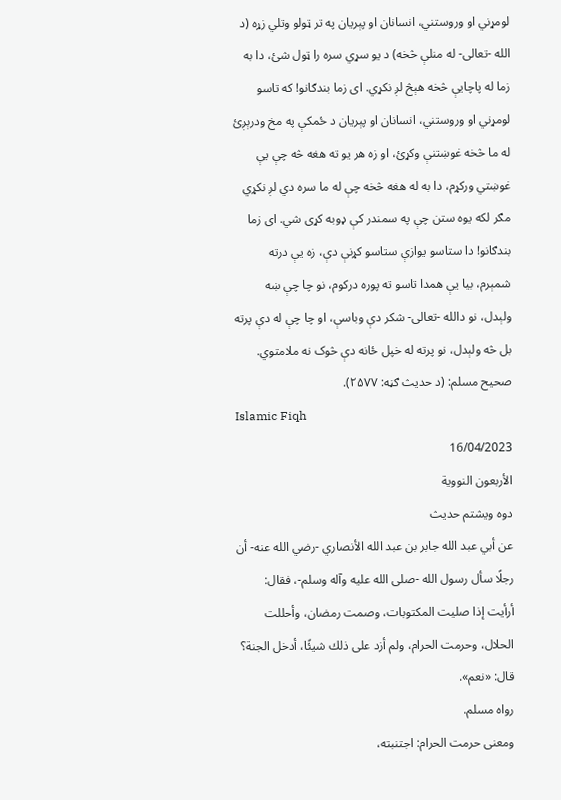لومړني او وروستني، انسانان او پېریان په تر ټولو وتلي زړه (د الله -تعالی- له منلې څخه) د یو سړي سره را ټول شئ، دا به زما له پاچایې څخه هېڅ لږ نکړي. ای زما بندګانو! که تاسو لومړني او وروستني، انسانان او پېریان د ځمکې په مخ ودرېږئ له ما څخه غوښتنې وکړئ، او زه هر یو ته هغه څه چې یې غوښتي ورکړم، دا به له هغه څخه چې له ما سره دي لږ نکړي مګر لکه یوه ستن چې په سمندر کې ډوبه کړی شي. ای زما بندګانو! دا ستاسو یوازې ستاسو کړنې دې، زه یې درته شمېرم، بیا یې همدا تاسو ته پوره درکوم، نو چا چې ښه ولېدل، نو دالله -تعالی- شکر دې وباسې، او چا چې له دې پرته بل څه ولېدل، نو پرته له خپل ځانه دې څوک نه ملامتوي.
صحیح مسلم: (د حدیث ګڼه: ۲۵۷۷).
Islamic Fiqh
16/04/2023
الأربعون النوویة
دوه ویشتم حدیث
عن أبي عبد الله جابر بن عبد الله الأنصاري -رضي الله عنه- أن رجلًا سأل رسول الله -صلى الله عليه وآله وسلم-، فقال: أرأيت إذا صليت المكتوبات، وصمت رمضان، وأحللت الحلال، وحرمت الحرام، ولم أزد على ذلك شيئًا، أدخل الجنة؟ قال: «نعم».
رواه مسلم.
ومعنى حرمت الحرام: اجتنبته،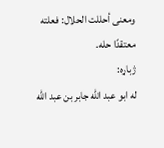ومعنى أحللت الحلال: فعلته معتقدًا حله.
ژباړه:
له ابو عبد الله جابر بن عبد الله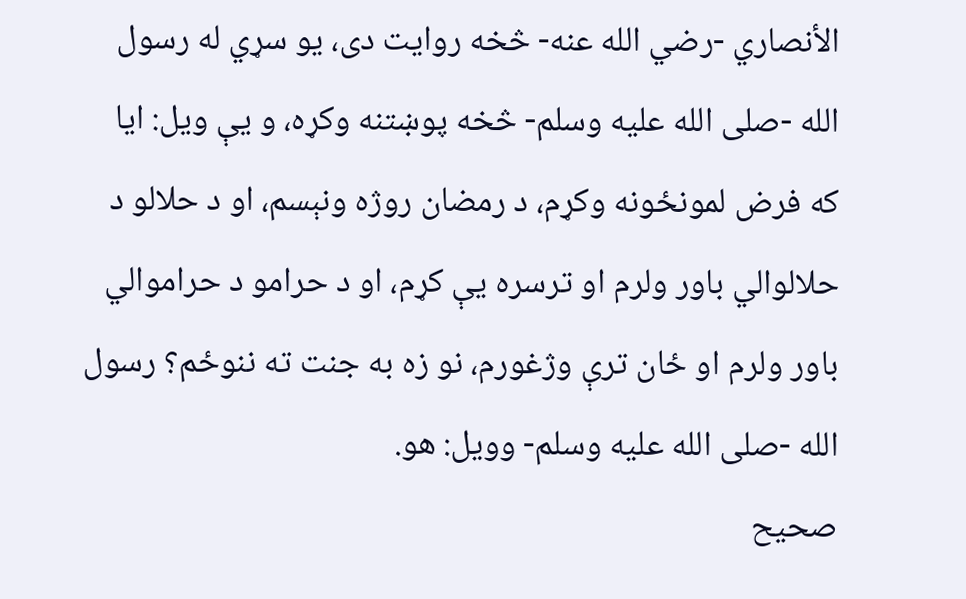الأنصاري -رضي الله عنه- څخه روایت دی، یو سړي له رسول الله -صلی الله علیه وسلم- څخه پوښتنه وکړه، و یې ویل: ایا که فرض لمونځونه وکړم، د رمضان روژه ونېسم، او د حلالو د حلالوالي باور ولرم او ترسره یې کړم، او د حرامو د حراموالي باور ولرم او ځان ترې وژغورم، نو زه به جنت ته ننوځم؟ رسول الله -صلی الله علیه وسلم- وویل: هو.
صحیح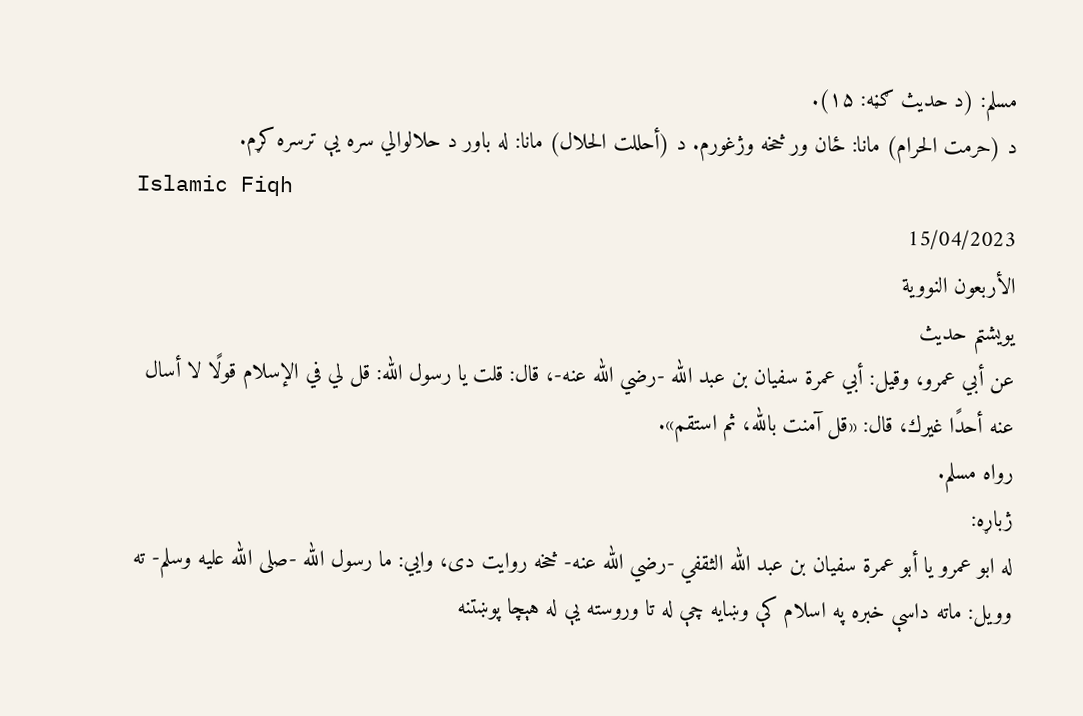مسلم: (د حدیث ګڼه: ۱۵).
د (حرمت الحرام) مانا: ځان ور څخه وژغورم. د (أحللت الحلال) مانا: له باور د حلالوالي سره یې ترسره کړم.
Islamic Fiqh
15/04/2023
الأربعون النوویة
یویشتم حدیث
عن أبي عمرو، وقيل: أبي عمرة سفيان بن عبد الله -رضي الله عنه-، قال: قلت يا رسول الله: قل لي في الإسلام قولًا لا أسال عنه أحدًا غيرك، قال: «قل آمنت بالله، ثم استقم».
رواه مسلم.
ژباړه:
له ابو عمرو یا أبو عمرة سفیان بن عبد الله الثقفي -رضي الله عنه- څخه روایت دی، وایي: ما رسول الله -صلی الله علیه وسلم- ته وویل: ماته داسې خبره په اسلام کې وښایه چې له تا وروسته یې له هېچا پوښتنه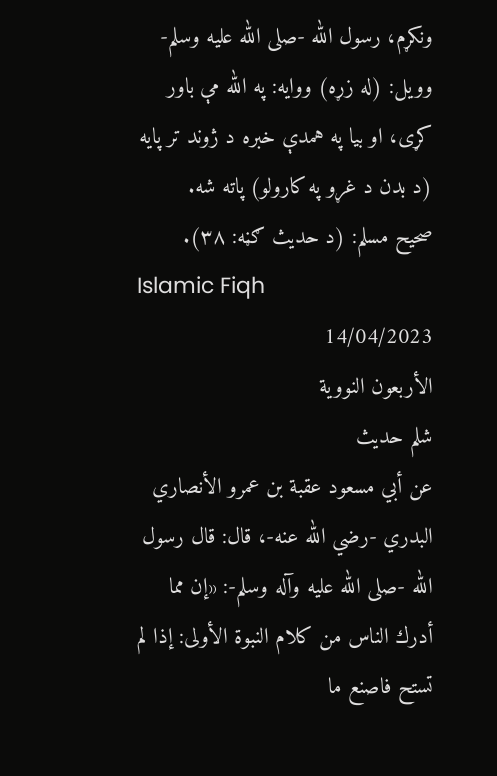ونکړم، رسول الله -صلی الله علیه وسلم- وویل: (له زړه) ووایه: په الله مې باور کړی، او بیا په همدې خبره د ژوند تر پایه (د بدن د غړو په کارولو) پاته شه.
صحیح مسلم: (د حدیث ګڼه: ۳۸).
Islamic Fiqh
14/04/2023
الأربعون النوویة
شلم حدیث
عن أبي مسعود عقبة بن عمرو الأنصاري البدري -رضي الله عنه-، قال: قال رسول الله -صلى الله عليه وآله وسلم-: «إن مما أدرك الناس من كلام النبوة الأولى: إذا لم تستح فاصنع ما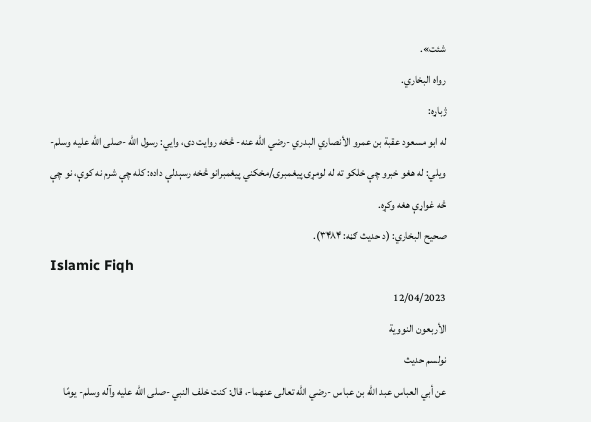شئت».
رواه البخاري.
ژباړه:
له ابو مسعود عقبة بن عمرو الأنصاري البدري -رضي الله عنه- څخه روایت دی، وایي: رسول الله -صلی الله علیه وسلم- ویلي: له هغو خبرو چې خلکو ته له لومړۍ پیغمبرۍ/مخکني پیغمبرانو څخه رسېدلې داده: کله چې شرم نه کوې، نو چې څه غواړې هغه وکړه.
صحیح البخاري: (د حدیث ګڼه: ۳۴۸۴).
Islamic Fiqh
12/04/2023
الأربعون النوویة
نولسم حدیث
عن أبي العباس عبد الله بن عباس -رضي الله تعالى عنهما-، قال: كنت خلف النبي -صلى الله عليه وآله وسلم- يومًا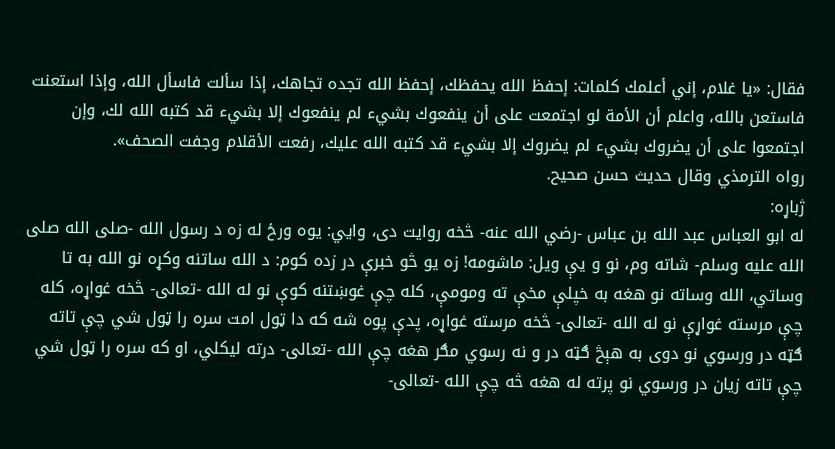فقال: «يا غلام، إني أعلمك كلمات: إحفظ الله يحفظك، إحفظ الله تجده تجاهك، إذا سألت فاسأل الله، وإذا استعنت فاستعن بالله، واعلم أن الأمة لو اجتمعت على أن ينفعوك بشيء لم ينفعوك إلا بشيء قد كتبه الله لك، وإن اجتمعوا على أن يضروك بشيء لم يضروك إلا بشيء قد كتبه الله عليك، رفعت الأقلام وجفت الصحف».
رواه الترمذي وقال حديث حسن صحيح.
ژباړه:
له ابو العباس عبد الله بن عباس -رضي الله عنه- څخه روایت دی، وایي: یوه ورځ له زه د رسول الله -صلی الله صلی الله علیه وسلم- شاته وم، نو و یې ویل: ماشومه! زه یو څو خبرې در زده کوم: د الله ساتنه وکړه نو الله به تا وساتي، الله وساته نو هغه به خپلې مخې ته ومومې، کله چې غوښتنه کوې نو له الله -تعالی- څخه غواړه، کله چې مرسته غواړې نو له الله -تعالی- څخه مرسته غواړه، پدې پوه شه که دا ټول امت سره را ټول شي چې تاته ګټه در ورسوي نو دوی به هېڅ ګټه در و نه رسوي مګر هغه چې الله -تعالی- درته لیکلي، او که سره را ټول شي چې تاته زیان در ورسوي نو پرته له هغه څه چې الله -تعالی-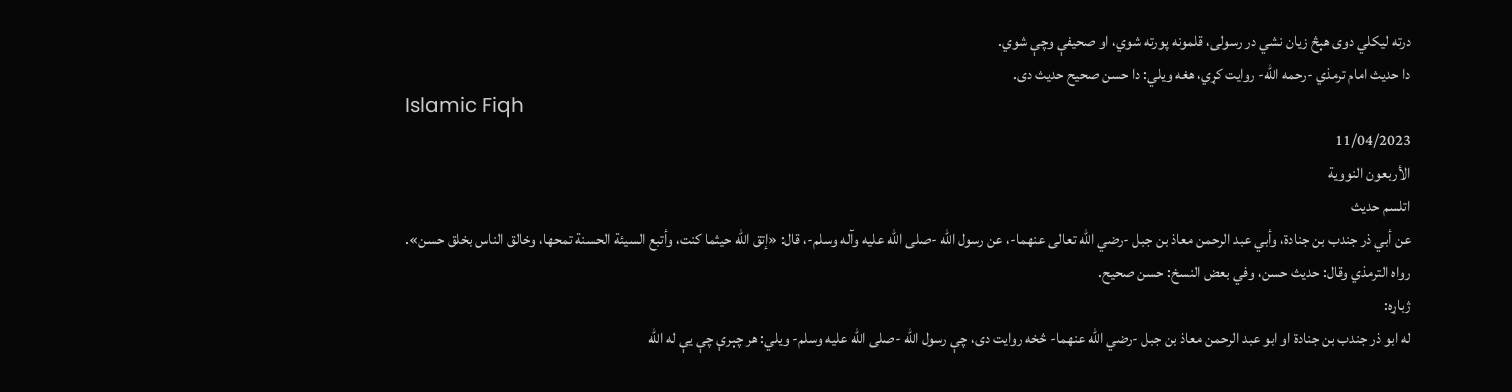درته لیکلي دوی هېڅ زیان نشي در رسولی، قلمونه پورته شوي، او صحیفې وچې شوي.
دا حدیث امام ترمذي -رحمه الله- روایت کړي، هغه ویلي: دا حسن صحیح حدیث دی.
Islamic Fiqh
11/04/2023
الأربعون النوویة
اتلسم حدیث
عن أبي ذر جندب بن جنادة، وأبي عبد الرحمن معاذ بن جبل -رضي الله تعالى عنهما-، عن رسول الله -صلى الله عليه وآله وسلم-، قال: «إتق الله حيثما كنت، وأتبع السيئة الحسنة تمحها، وخالق الناس بخلق حسن».
رواه الترمذي وقال: حديث حسن، وفي بعض النسخ: حسن صحيح.
ژباړه:
له ابو ذر جندب بن جنادة او ابو عبد الرحمن معاذ بن جبل -رضي الله عنهما- څخه روایت دی، چې رسول الله -صلی الله علیه وسلم- ویلي: هر چېرې چې یې له الله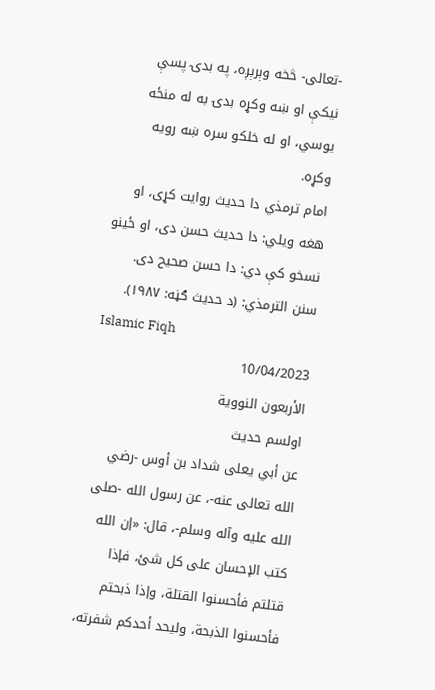-تعالی- څخه وېرېږه، په بدۍ پسې نیکې او ښه وکړه بدۍ به له منځه یوسي، او له خلکو سره ښه رویه وکړه.
امام ترمذي دا حدیث روایت کړی، او هغه ویلي: دا حدیث حسن دی، او ځینو نسخو کې دي: دا حسن صحیح دی.
سنن الترمذي: (د حدیث ګڼه: ۱۹۸۷).
Islamic Fiqh
10/04/2023
الأربعون النوویة
اولسم حدیث
عن أبي يعلى شداد بن أوس -رضي الله تعالى عنه-، عن رسول الله -صلى الله عليه وآله وسلم-، قال: «إن الله كتب الإحسان على كل شئ، فإذا قتلتم فأحسنوا القتلة، وإذا ذبحتم فأحسنوا الذبحة، وليحد أحدكم شفرته،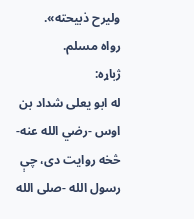وليرح ذبيحته».
رواه مسلم.
ژباړه:
له ابو یعلی شداد بن اوس -رضي الله عنه- څخه روایت دی، چې رسول الله -صلی الله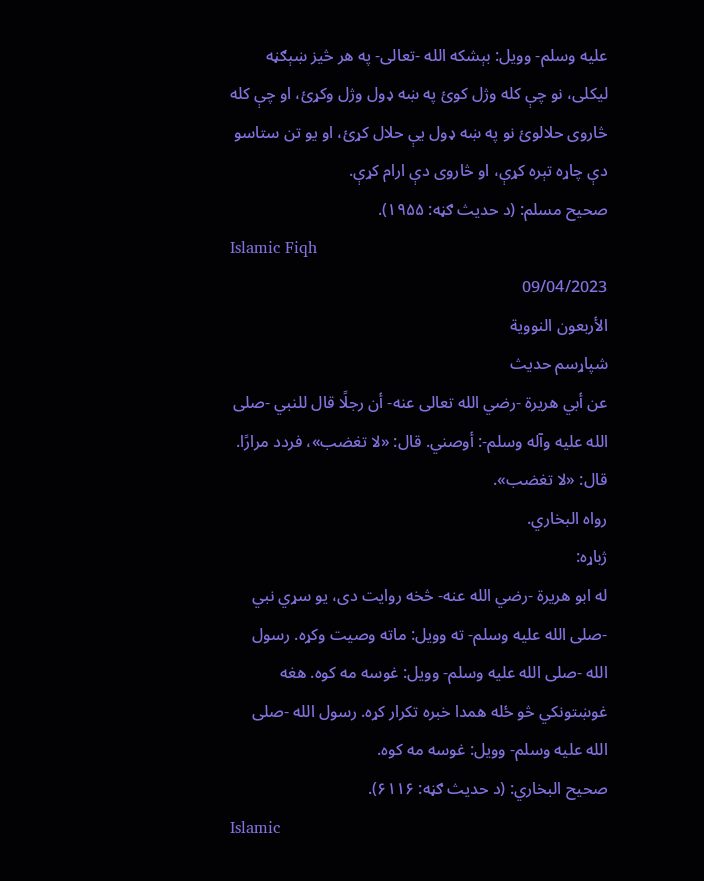علیه وسلم- وویل: بېشکه الله -تعالی- په هر څیز ښېګڼه لیکلی، نو چې کله وژل کوئ په ښه ډول وژل وکړئ، او چې کله څاروی حلالوئ نو په ښه ډول یې حلال کړئ، او یو تن ستاسو دې چاړه تېره کړې، او څاروی دې ارام کړې.
صحیح مسلم: (د حدیث ګڼه: ۱۹۵۵).
Islamic Fiqh
09/04/2023
الأربعون النوویة
شپاړسم حدیث
عن أبي هريرة -رضي الله تعالى عنه- أن رجلًا قال للنبي -صلى الله عليه وآله وسلم-: أوصني. قال: «لا تغضب»، فردد مرارًا. قال: «لا تغضب».
رواه البخاري.
ژباړه:
له ابو هریرة -رضي الله عنه- څخه روایت دی، یو سړي نبي -صلی الله علیه وسلم- ته وویل: ماته وصیت وکړه. رسول الله -صلی الله علیه وسلم- وویل: غوسه مه کوه. هغه غوښتونکي څو ځله همدا خبره تکرار کړه. رسول الله -صلی الله علیه وسلم- وویل: غوسه مه کوه.
صحیح البخاري: (د حدیث ګڼه: ۶۱۱۶).
Islamic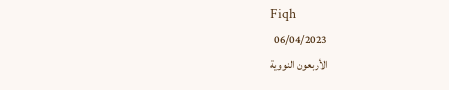Fiqh
06/04/2023
الأربعون النووية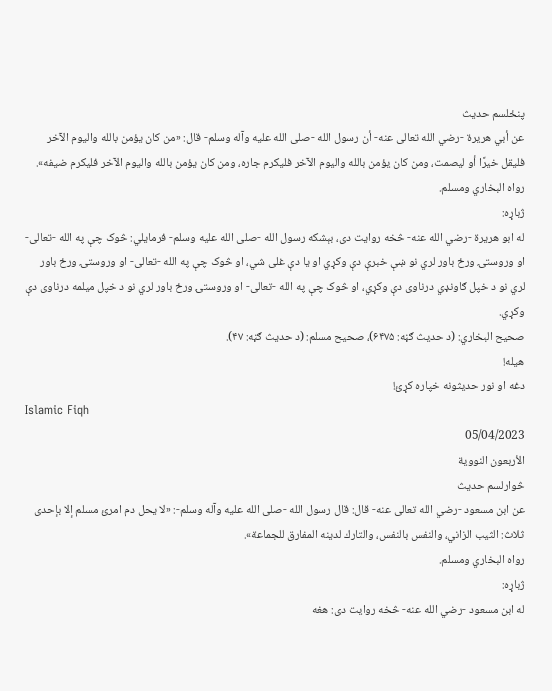پنځلسم حدیث
عن أبي هريرة -رضي الله تعالى عنه- أن رسول الله -صلى الله عليه وآله وسلم- قال: «من كان يؤمن بالله واليوم الآخر فليقل خيرًا أو ليصمت، ومن كان يؤمن بالله واليوم الآخر فليكرم جاره، ومن كان يؤمن بالله واليوم الآخر فليكرم ضيفه».
رواه البخاري ومسلم.
ژباړه:
له ابو هریرة -رضي الله عنه- څخه روایت دی، بېشکه رسول الله -صلی الله علیه وسلم- فرمایلي: څوک چې په الله -تعالی- او وروستۍ ورځ باور لري نو ښې خبرې دې وکړي او یا دې غلی شي، او څوک چې په الله -تعالی- او وروستۍ ورځ باور لري نو د خپل ګاونډي درناوی دې وکړي، او څوک چې په الله -تعالی- او وروستۍ ورځ باور لري نو د خپل میلمه درناوی دې وکړي.
صحیح البخاري: (د حدیث ګڼه: ۶۴۷۵)، صحیح مسلم: (د حدیث ګڼه: ۴۷).
هیله!
دغه او نور حدیثونه خپاره کړئ!
Islamic Fiqh
05/04/2023
الأربعون النوویة
څوارلسم حدیث
عن ابن مسعود -رضي الله تعالى عنه- قال: قال رسول الله -صلى الله عليه وآله وسلم-: «لا يحل دم امرئ مسلم إلا بإحدى ثلاث: الثيب الزاني، والنفس بالنفس، والتارك لدينه المفارق للجماعة».
رواه البخاري ومسلم.
ژباړه:
له ابن مسعود -رضي الله عنه- څخه روایت دی: هغه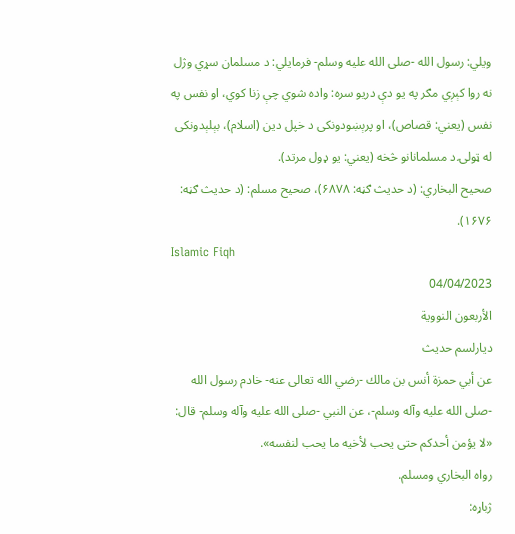ویلي: رسول الله -صلی الله علیه وسلم- فرمایلي: د مسلمان سړي وژل نه روا کېږي مګر په یو دې دریو سره: واده شوي چې زنا کوي، او نفس په نفس (یعني: قصاص)، او پرېښودونکی د خپل دین (اسلام)، بېلېدونکی له ټولۍ د مسلمانانو څخه (یعني: یو ډول مرتد).
صحیح البخاري: (د حدیث ګڼه: ۶۸۷۸)، صحیح مسلم: (د حدیث ګڼه: ۱۶۷۶).
Islamic Fiqh
04/04/2023
الأربعون النوویة
دیارلسم حدیث
عن أبي حمزة أنس بن مالك -رضي الله تعالى عنه- خادم رسول الله -صلى الله عليه وآله وسلم-، عن النبي -صلى الله عليه وآله وسلم- قال: «لا يؤمن أحدكم حتى يحب لأخيه ما يحب لنفسه».
رواه البخاري ومسلم.
ژباړه: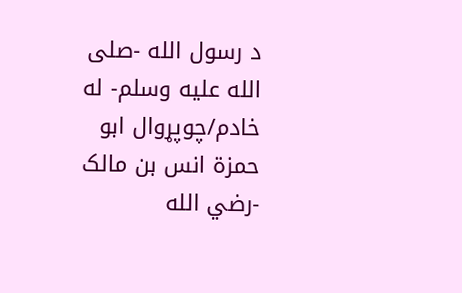د رسول الله -صلی الله علیه وسلم- له خادم/چوپړوال ابو حمزة انس بن مالک -رضي الله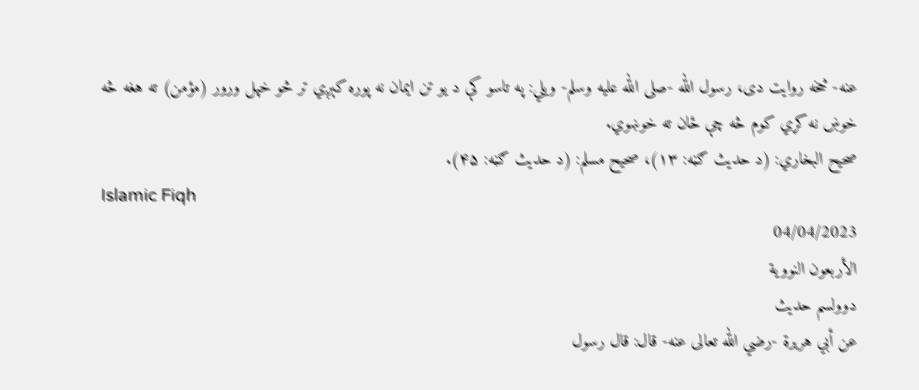عنه- څخه روایت دی، رسول الله -صلی الله علیه وسلم- ویلي: په تاسو کې د یو تن ایمان نه پوره کېږي تر څو خپل ورور (مؤمن) ته هغه څه خوښ نه کړي کوم څه چې ځان ته خوښوي.
صحیح البخاري: (د حدیث ګڼه: ۱۳)، صحیح مسلم: (د حدیث ګڼه: ۴۵).
Islamic Fiqh
04/04/2023
الأربعون النوویة
دوولسم حدیث
عن أبي هريرة -رضي الله تعالى عنه- قال: قال رسول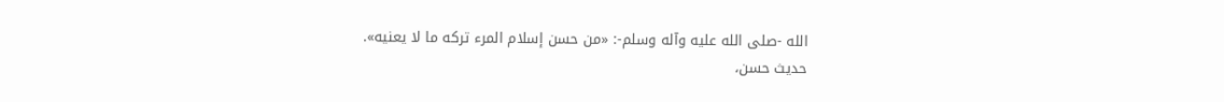الله -صلى الله عليه وآله وسلم-: «من حسن إسلام المرء تركه ما لا يعنيه».
حديث حسن،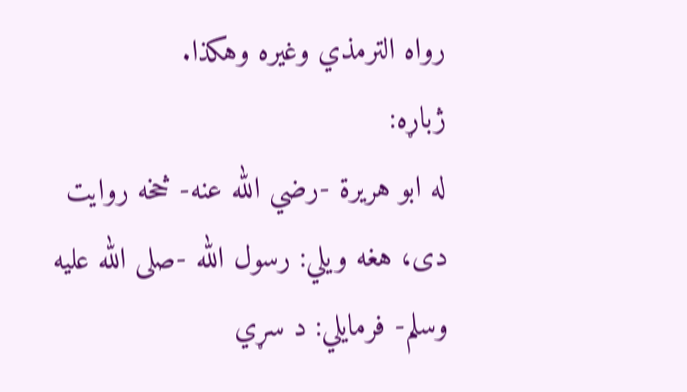رواه الترمذي وغيره وهكذا.
ژباړه:
له ابو هریرة -رضي الله عنه- څخه روایت دی، هغه ویلي: رسول الله -صلی الله علیه وسلم- فرمایلي: د سړي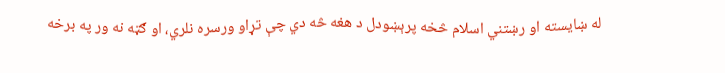له ښایسته او رښتني اسلام څخه پرېښودل د هغه څه دي چې تړاو ورسره نلري، او ګټه نه ور په برخه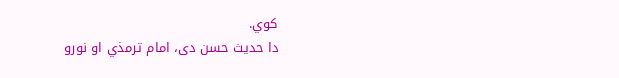کوي.
دا حدیث حسن دی، امام ترمذي او نورو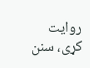روایت کړی، سنن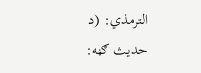الترمذي: (د حدیث ګڼه: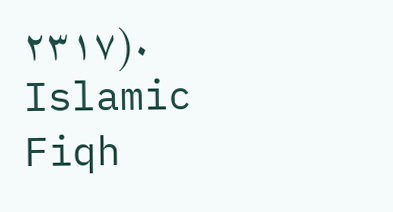۲۳۱۷).
Islamic Fiqh